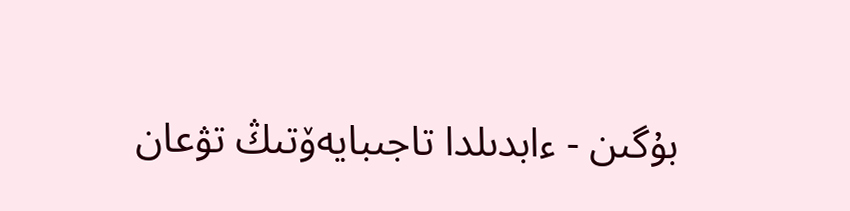بۇگىن - ءابدىلدا تاجىبايەۆتىڭ تۋعان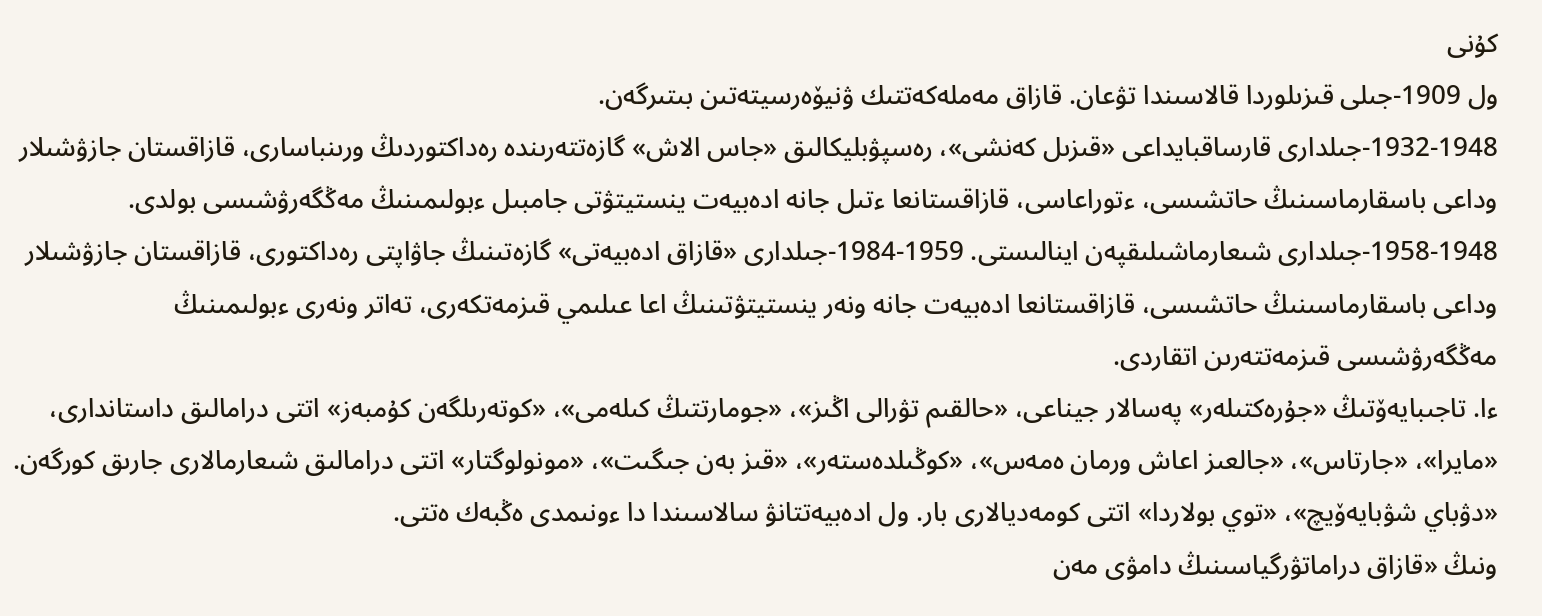كۇنى
ول 1909-جىلى قىزىلوردا قالاسىندا تۋعان. قازاق مەملەكەتتىك ۋنيۆەرسيتەتىن بىتىرگەن.
1932-1948-جىلدارى قارساقبايداعى «قىزىل كەنشى»، رەسپۋبليكالىق «جاس الاش» گازەتتەرىندە رەداكتوردىڭ ورىنباسارى، قازاقستان جازۋشىلار وداعى باسقارماسىنىڭ حاتشىسى، ءتوراعاسى، قازاقستانعا ءتىل جانە ادەبيەت ينستيتۋتى جامبىل ءبولىمىنىڭ مەڭگەرۋشىسى بولدى. 1948-1958-جىلدارى شىعارماشىلىقپەن اينالىستى. 1959-1984-جىلدارى «قازاق ادەبيەتى» گازەتىنىڭ جاۋاپتى رەداكتورى، قازاقستان جازۋشىلار وداعى باسقارماسىنىڭ حاتشىسى، قازاقستانعا ادەبيەت جانە ونەر ينستيتۋتىنىڭ اعا عىلىمي قىزمەتكەرى، تەاتر ونەرى ءبولىمىنىڭ مەڭگەرۋشىسى قىزمەتتەرىن اتقاردى.
ءا. تاجىبايەۆتىڭ «جۇرەكتىلەر» پەسالار جيناعى، «حالقىم تۋرالى اڭىز»، «جومارتتىڭ كىلەمى»، «كوتەرىلگەن كۇمبەز» اتتى درامالىق داستاندارى، «مايرا»، «جارتاس»، «جالعىز اعاش ورمان ەمەس»، «كوڭىلدەستەر»، «قىز بەن جىگىت»، «مونولوگتار» اتتى درامالىق شىعارمالارى جارىق كورگەن. «دۋباي شۋبايەۆيچ»، «توي بولاردا» اتتى كومەديالارى بار. ول ادەبيەتتانۋ سالاسىندا دا ءونىمدى ەڭبەك ەتتى.
ونىڭ «قازاق دراماتۋرگياسىنىڭ دامۋى مەن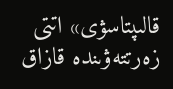قالىپتاسۋى» اتتى زەرتتەۋىندە قازاق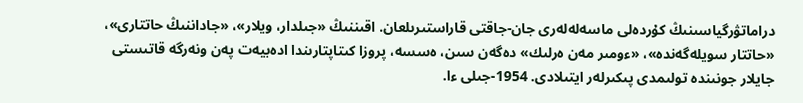دراماتۋرگياسىنىڭ كۇردەلى ماسەلەلەرى جان-جاقتى قاراستىرىلعان. اقىننىڭ «جىلدار، ويلار»، «جاداننىڭ حاتتارى»، «حاتتار سويلەگەندە»، «ءومىر مەن ەرلىك» دەگەن سىن، ەسسە، پروزا كىتاپتارىندا ادەبيەت پەن ونەرگە قاتىستى جايلار جونىندە تولىمدى پىكىرلەر ايتىلادى. 1954-جىلى ءا.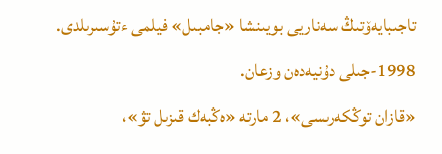تاجىبايەۆتىڭ سەناريى بويىنشا «جامبىل» فيلمى ءتۇسىرىلدى. 1998-جىلى دۇنيەدەن وزعان.
«قازان توڭكەرىسى»، 2 مارتە «ەڭبەك قىزىل تۋ»،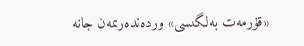«قۇرمەت بەلگىسى» وردەندەرىمەن جانە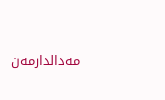مەدالدارمەن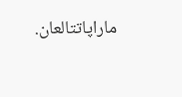ماراپاتتالعان.